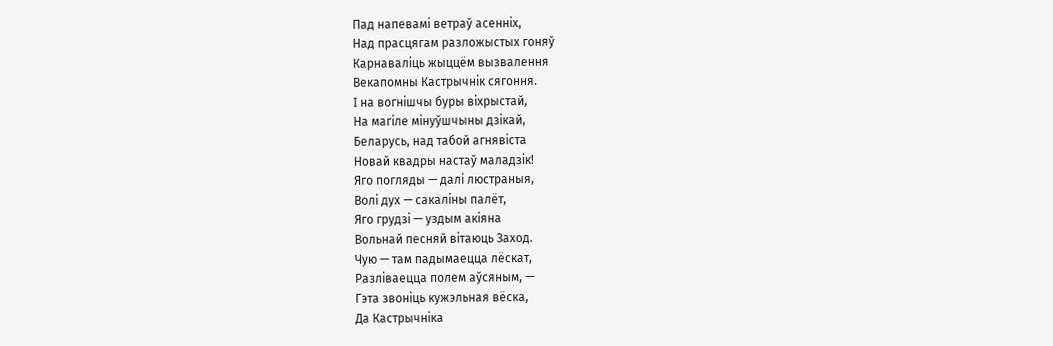Пад напевамі ветраў асенніх,
Над прасцягам разложыстых гоняў
Карнаваліць жыццём вызвалення
Векапомны Кастрычнік сягоння.
I на вогнішчы буры віхрыстай,
На магіле мінуўшчыны дзікай,
Беларусь, над табой агнявіста
Новай квадры настаў маладзік!
Яго погляды — далі люстраныя,
Волі дух — сакаліны палёт,
Яго грудзі — уздым акіяна
Вольнай песняй вітаюць Заход.
Чую — там падымаецца лёскат,
Разліваецца полем аўсяным, —
Гэта звоніць кужэльная вёска,
Да Кастрычніка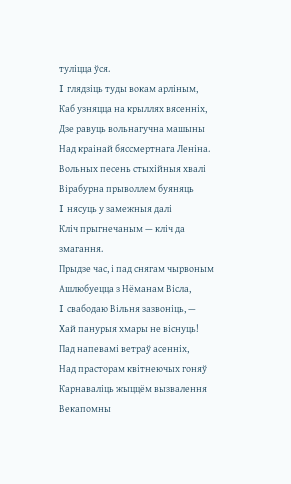туліцца ўся.
I глядзіць туды вокам арліным,
Каб узняцца на крыллях вясенніх,
Дзе равуць вольнагучна машыны
Над краінай бяссмертнага Леніна.
Вольных песень стыхійныя хвалі
Вірабурна прыволлем буяняць
I нясуць у замежныя далі
Кліч прыгнечаным — кліч да змагання.
Прыдзе час, і пад снягам чырвоным
Ашлюбуецца з Нёманам Вісла,
I свабодаю Вільня зазвоніць, —
Хай панурыя хмары не віснуць!
Пад напевамі ветраў асенніх,
Над прасторам квітнеючых гоняў
Карнаваліць жыццём вызвалення
Векапомны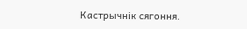Кастрычнік сягоння.